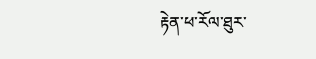རྟེན་ཕ་རོལ་ཐུར་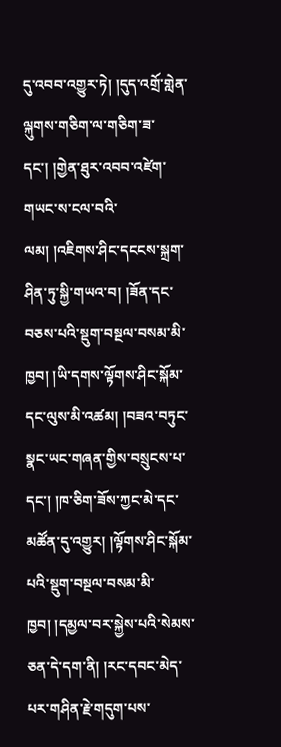དུ་འབབ་འགྱུར་ཏེ། །དུད་འགྲོ་གླེན་ལྐུགས་གཅིག་ལ་གཅིག་ཟ་དང་། །གྱེན་ཐུར་འབབ་འཛེག་གཡང་ས་ངལ་བའི་ལམ། །འཇིགས་ཤིང་དངངས་སྐྲག་ཤིན་ཏུ་སྐྱི་གཡའ་བ། །ཟོན་དང་བཅས་པའི་སྡུག་བསྔལ་བསམ་མི་ཁྱབ། །ཡི་དགས་ལྟོགས་ཤིང་སྐོམ་དང་ལུས་མི་འཚམ། །བཟའ་བཏུང་སྣང་ཡང་གཞན་གྱིས་བསྲུངས་པ་དང་། །ཁ་ཅིག་ཟོས་ཀྱང་མེ་དང་མཚོན་དུ་འགྱུར། །ལྟོགས་ཤིང་སྐོམ་པའི་སྡུག་བསྔལ་བསམ་མི་ཁྱབ། །དམྱལ་བར་སྐྱེས་པའི་སེམས་ཅན་དེ་དག་ནི། །རང་དབང་མེད་པར་གཤིན་རྗེ་གདུག་པས་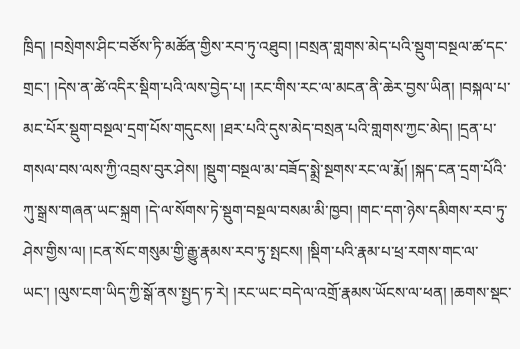ཁྲིད། །བསྲེགས་ཤིང་བཙོས་ཏི་མཚོན་གྱིས་རབ་ཏུ་འཐུབ། །བསྲན་གླགས་མེད་པའི་སྡུག་བསྔལ་ཚ་དང་གྲང་། །དེས་ན་ཚེ་འདིར་སྡིག་པའི་ལས་བྱེད་པ། །རང་གིས་རང་ལ་མངན་ནི་ཆེར་བྱས་ཡིན། །བསྐལ་པ་མང་པོར་སྡུག་བསྔལ་དྲག་པོས་གདུངས། །ཐར་པའི་དུས་མེད་བསྲན་པའི་གླགས་ཀྱང་མེད། །དྲན་པ་གསལ་བས་ལས་ཀྱི་འབྲས་བུར་ཤེས། །སྡུག་བསྔལ་མ་བཟོད་སྨྲེ་སྔགས་རང་ལ་རྨོ། །སྐད་ངན་དྲག་པོའི་ཀུ་སྒྲས་གཞན་ཡང་སྐྲག །དེ་ལ་སོགས་ཏེ་སྡུག་བསྔལ་བསམ་མི་ཁྱབ། །གང་དག་ཉེས་དམིགས་རབ་ཏུ་ཤེས་གྱིས་ལ། །ངན་སོང་གསུམ་གྱི་རྒྱུ་རྣམས་རབ་ཏུ་སྤངས། །སྡིག་པའི་རྣམ་པ་ཕྲ་རགས་གང་ལ་ཡང་། །ལུས་ངག་ཡིད་ཀྱི་སྒོ་ནས་སྤྱད་ཏ་རེ། །རང་ཡང་བདེ་ལ་འགྲོ་རྣམས་ཡོངས་ལ་ཕན། །ཆགས་སྡང་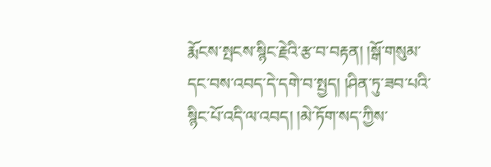རྨོངས་སྤངས་སྙིང་རྗེའི་རྩ་བ་བརྟན། །སྒོ་གསུམ་དང་བས་འབད་དེ་དགེ་བ་སྤྱད། །ཤིན་ཏུ་ཟབ་པའི་སྙིང་པོ་འདི་ལ་འབད། །མེ་ཏོག་སད་ཀྱིས་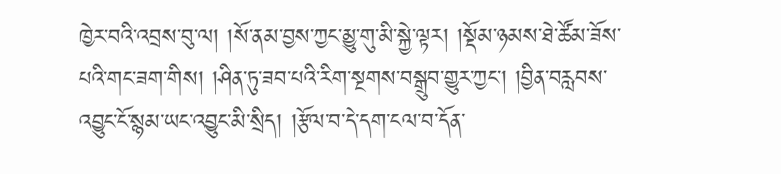ཁྱེར་བའི་འབྲས་བུ་ལ། །སོ་ནམ་བྱས་ཀྱང་མྱུ་གུ་མི་སྐྱེ་ལྟར། །སྡོམ་ཉམས་ཐེ་ཚོམ་ཟོས་པའི་གང་ཟག་གིས། །ཤིན་ཏུ་ཟབ་པའི་རིག་སྔགས་བསྒྲུབ་གྱུར་ཀྱང་། །བྱིན་བརླབས་འབྱུང་ངོ་སྙམ་ཡང་འབྱུང་མི་སྲིད། །རྩོལ་བ་དེ་དག་ངལ་བ་དོན་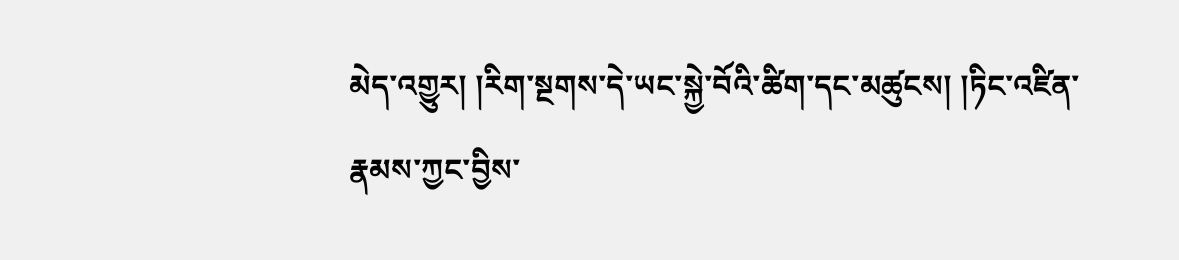མེད་འགྱུར། །རིག་སྔགས་དེ་ཡང་སྐྱེ་བོའི་ཚིག་དང་མཚུངས། །ཏིང་འཛིན་རྣམས་ཀྱང་བྱིས་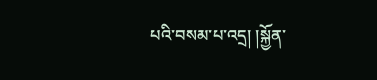པའི་བསམ་པ་འདྲ། །སྐྱོན་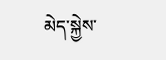མེད་སྐྱེས་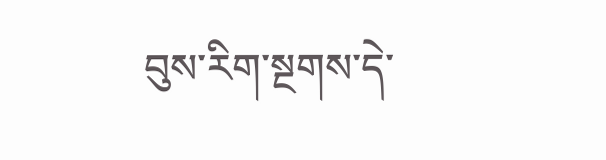བུས་རིག་སྔགས་དེ་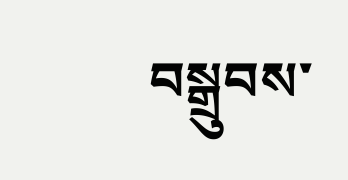བསྒྲུབས་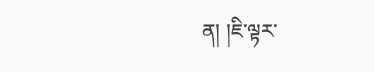ན། །ཇི་ལྟར་